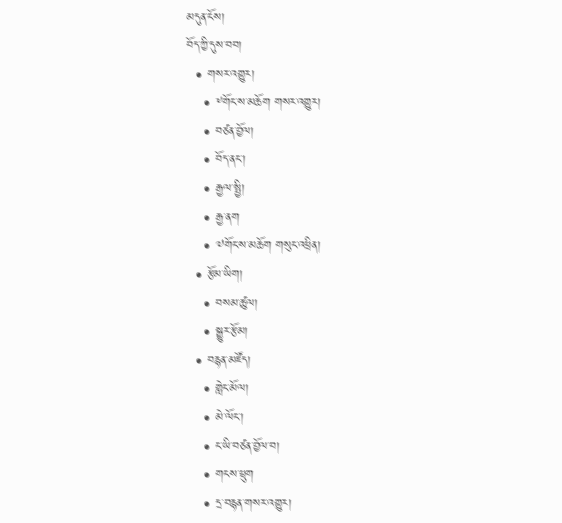མདུན་ངོས།
བོད་ཀྱི་དུས་བབ།
  • གསར་འགྱུར།
    • ༸གོང་ས་མཆོག གསར་འགྱུར།
    • བཙན་བྱོལ།
    • བོད་ནང་།
    • རྒྱལ་སྤྱི།
    • རྒྱ་ནག
    • ༧གོང་ས་མཆོག གསུང་འཕྲིན།
  • རྩོམ་ཡིག།
    • བསམ་ཚུལ།
    • སྒྱུར་རྩོམ།
  • བརྙན་མཛོད།
    • གླེང་མོལ།
    • མེ་ལོང་།
    • ང་ཡི་བཙན་བྱོལ་བ།
    • གངས་ཕྲུག
    • དྲ་བརྙན་གསར་འགྱུར།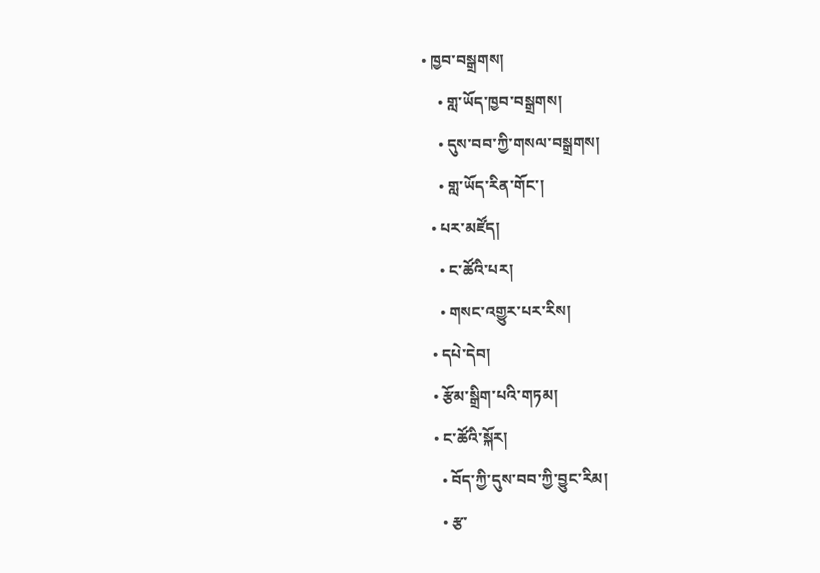• ཁྱབ་བསྒྲགས།
    • གླ་ཡོད་ཁྱབ་བསྒྲགས།
    • དུས་བབ་ཀྱི་གསལ་བསྒྲགས།
    • གླ་ཡོད་རིན་གོང་།
  • པར་མཛོད།
    • ང་ཚོའི་པར།
    • གསང་འགྱུར་པར་རིས།
  • དཔེ་དེབ།
  • རྩོམ་སྒྲིག་པའི་གཏམ།
  • ང་ཚོའི་སྐོར།
    • བོད་ཀྱི་དུས་བབ་ཀྱི་བྱུང་རིམ།
    • རྩ་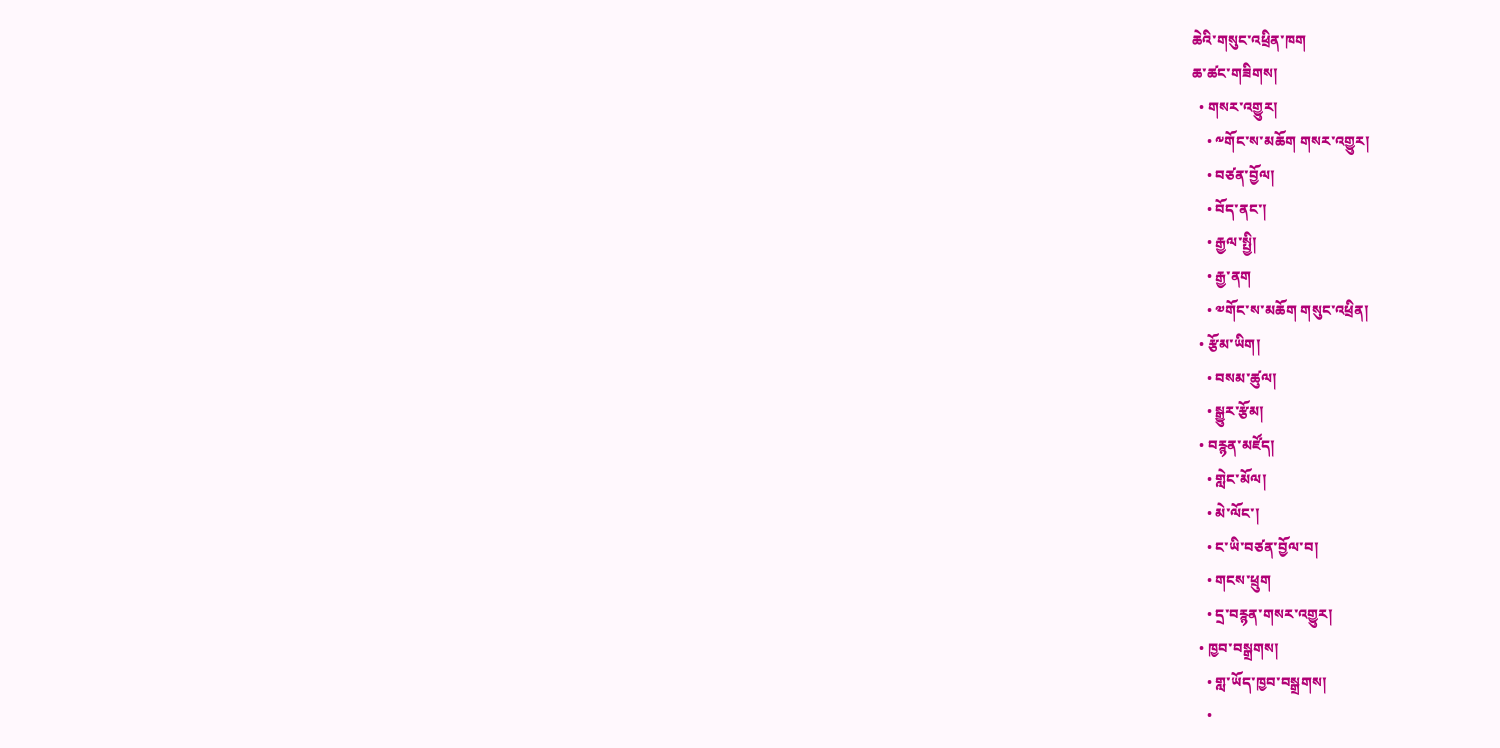ཆེའི་གསུང་འཕྲིན་ཁག
ཆ་ཚང་གཟིགས།
  • གསར་འགྱུར།
    • ༸གོང་ས་མཆོག གསར་འགྱུར།
    • བཙན་བྱོལ།
    • བོད་ནང་།
    • རྒྱལ་སྤྱི།
    • རྒྱ་ནག
    • ༧གོང་ས་མཆོག གསུང་འཕྲིན།
  • རྩོམ་ཡིག།
    • བསམ་ཚུལ།
    • སྒྱུར་རྩོམ།
  • བརྙན་མཛོད།
    • གླེང་མོལ།
    • མེ་ལོང་།
    • ང་ཡི་བཙན་བྱོལ་བ།
    • གངས་ཕྲུག
    • དྲ་བརྙན་གསར་འགྱུར།
  • ཁྱབ་བསྒྲགས།
    • གླ་ཡོད་ཁྱབ་བསྒྲགས།
    •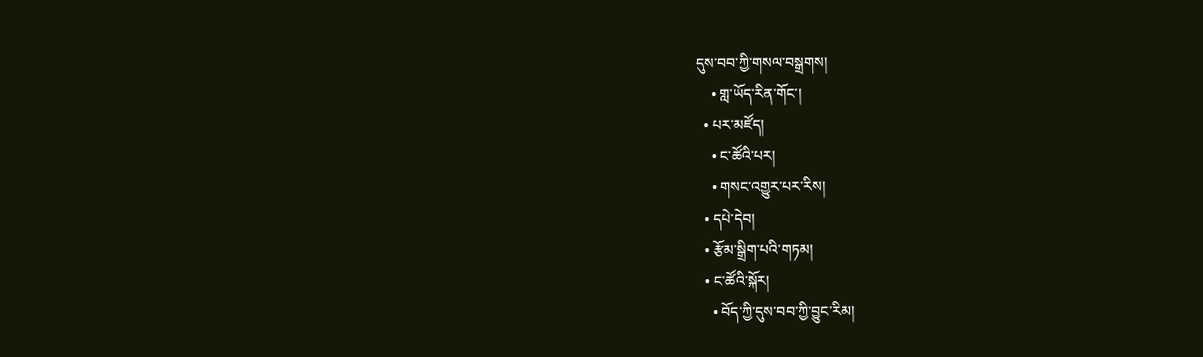དུས་བབ་ཀྱི་གསལ་བསྒྲགས།
    • གླ་ཡོད་རིན་གོང་།
  • པར་མཛོད།
    • ང་ཚོའི་པར།
    • གསང་འགྱུར་པར་རིས།
  • དཔེ་དེབ།
  • རྩོམ་སྒྲིག་པའི་གཏམ།
  • ང་ཚོའི་སྐོར།
    • བོད་ཀྱི་དུས་བབ་ཀྱི་བྱུང་རིམ།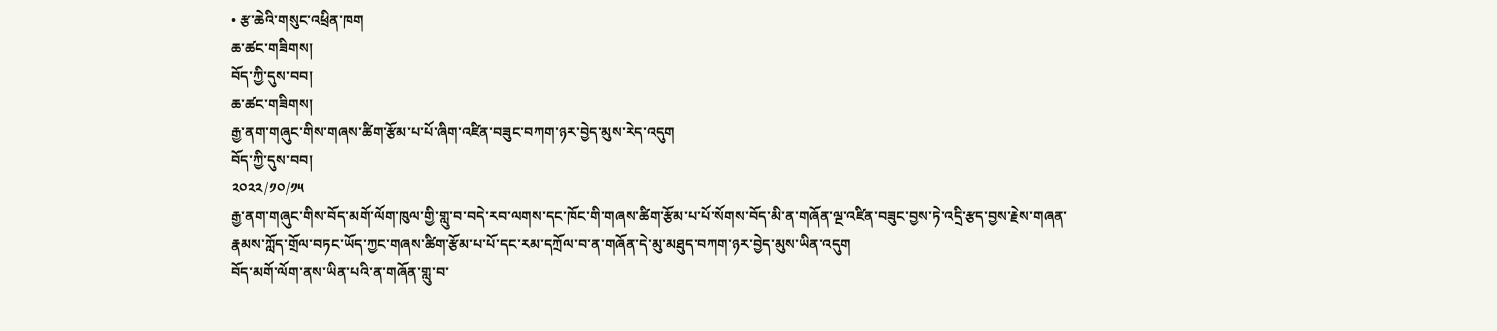• རྩ་ཆེའི་གསུང་འཕྲིན་ཁག
ཆ་ཚང་གཟིགས།
བོད་ཀྱི་དུས་བབ།
ཆ་ཚང་གཟིགས།
རྒྱ་ནག་གཞུང་གིས་གཞས་ཚིག་རྩོམ་པ་པོ་ཞིག་འཛིན་བཟུང་བཀག་ཉར་བྱེད་མུས་རེད་འདུག
བོད་ཀྱི་དུས་བབ།
༢༠༢༢/༡༠/༡༥
རྒྱ་ནག་གཞུང་གིས་བོད་མགོ་ལོག་ཁུལ་གྱི་གླུ་བ་བདེ་རབ་ལགས་དང་ཁོང་གི་གཞས་ཚིག་རྩོམ་པ་པོ་སོགས་བོད་མི་ན་གཞོན་ལྔ་འཛིན་བཟུང་བྱས་ཏེ་འདྲི་རྩད་བྱས་རྗེས་གཞན་རྣམས་ཀློད་གྲོལ་བཏང་ཡོད་ཀྱང་གཞས་ཚིག་རྩོམ་པ་པོ་དང་རམ་དཀྲོལ་བ་ན་གཞོན་དེ་མུ་མཐུད་བཀག་ཉར་བྱེད་མུས་ཡིན་འདུག
བོད་མགོ་ལོག་ནས་ཡིན་པའི་ན་གཞོན་གླུ་བ་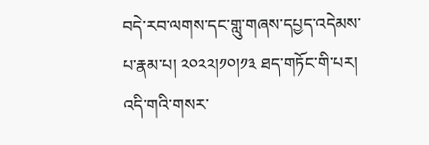བདེ་རབ་ལགས་དང་གླུ་གཞས་དཔྱད་འདེམས་པ་རྣམ་པ། ༢༠༢༢།༡༠།༡༣ ཐད་གཏོང་གི་པར།
འདི་གའི་གསར་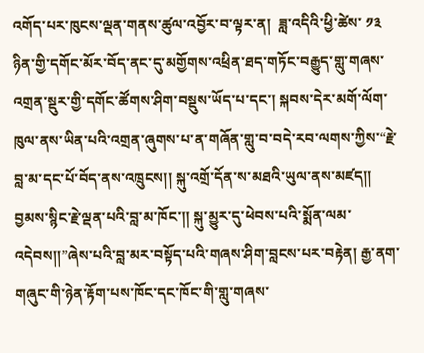འགོད་པར་ཁུངས་ལྡན་གནས་ཚུལ་འབྱོར་བ་ལྟར་ན།  ཟླ་འདིའི་ཕྱི་ཚེས་ ༡༣ ཉིན་གྱི་དགོང་མོར་བོད་ནང་དུ་མགྱོགས་འཕྲིན་ཐད་གཏོང་བརྒྱུད་གླུ་གཞས་འགྲན་སྡུར་གྱི་དགོང་ཚོགས་ཤིག་བསྡུས་ཡོད་པ་དང་། སྐབས་དེར་མགོ་ལོག་ཁུལ་ནས་ཡིན་པའི་འགྲན་ཞུགས་པ་ན་གཞོན་གླུ་བ་བདེ་རབ་ལགས་ཀྱིས་“རྗེ་བླ་མ་དང་པོ་བོད་ནས་འཁྲུངས།། སྐུ་འགྲོ་དོན་ས་མཐའི་ཡུལ་ནས་མཛད།། བྱམས་སྙིང་རྗེ་ལྡན་པའི་བླ་མ་ཁོང་།། སྐུ་མྱུར་དུ་ཕེབས་པའི་སྨོན་ལམ་འདེབས།།”ཞེས་པའི་བླ་མར་བསྟོད་པའི་གཞས་ཤིག་བླངས་པར་བརྟེན། རྒྱ་ནག་གཞུང་གི་ཉེན་རྟོག་པས་ཁོང་དང་ཁོང་གི་གླུ་གཞས་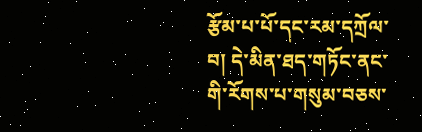རྩོམ་པ་པོ་དང་རམ་དཀྲོལ་བ། དེ་མིན་ཐད་གཏོང་ནང་གི་རོགས་པ་གསུམ་བཅས་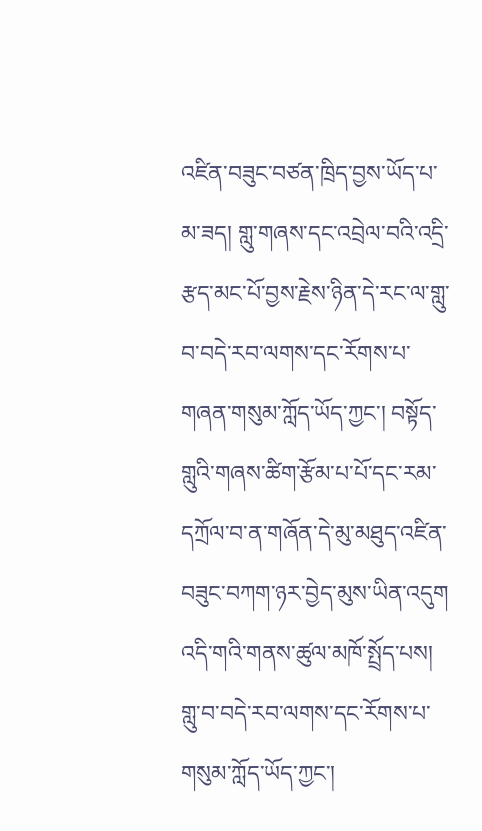འཛིན་བཟུང་བཙན་ཁྲིད་བྱས་ཡོད་པ་མ་ཟད། གླུ་གཞས་དང་འབྲེལ་བའི་འདྲི་རྩད་མང་པོ་བྱས་རྗེས་ཉིན་དེ་རང་ལ་གླུ་བ་བདེ་རབ་ལགས་དང་རོགས་པ་གཞན་གསུམ་ཀློད་ཡོད་ཀྱང་། བསྟོད་གླུའི་གཞས་ཚིག་རྩོམ་པ་པོ་དང་རམ་དཀྲོལ་བ་ན་གཞོན་དེ་མུ་མཐུད་འཛིན་བཟུང་བཀག་ཉར་བྱེད་མུས་ཡིན་འདུག
འདི་གའི་གནས་ཚུལ་མཁོ་སྤྲོད་པས། གླུ་བ་བདེ་རབ་ལགས་དང་རོགས་པ་གསུམ་ཀློད་ཡོད་ཀྱང་།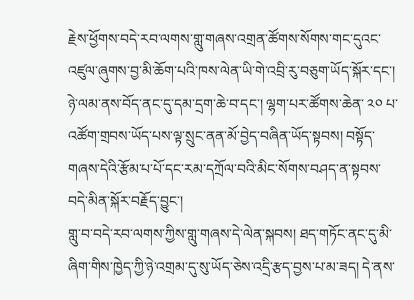རྗེས་ཕྱོགས་བདེ་རབ་ལགས་གླུ་གཞས་འགྲན་ཚོགས་སོགས་གང་དུའང་འཛུལ་ཞུགས་བྱ་མི་ཆོག་པའི་ཁས་ལེན་ཡི་གེ་འབྲི་རུ་བཅུག་ཡོད་སྐོར་དང་། ཉེ་ལམ་ནས་བོད་ནང་དུ་དམ་དྲག་ཆེ་བ་དང་། ལྷག་པར་ཚོགས་ཆེན་ ༢༠ པ་འཚོག་གྲབས་ཡོད་པས་ལྟ་སྲུང་ནན་མོ་བྱེད་བཞིན་ཡོད་སྟབས། བསྟོད་གཞས་དེའི་རྩོམ་པ་པོ་དང་རམ་དཀྲོལ་བའི་མིང་སོགས་བཤད་ན་སྟབས་བདེ་མིན་སྐོར་བརྗོད་བྱུང་།
གླུ་བ་བདེ་རབ་ལགས་ཀྱིས་གླུ་གཞས་དེ་ལེན་སྐབས། ཐད་གཏོང་ནང་དུ་མི་ཞིག་གིས་ཁྱེད་ཀྱི་ཉེ་འགྲམ་དུ་སུ་ཡོད་ཅེས་འདྲི་རྩད་བྱས་པ་མ་ཟད། དེ་ནས་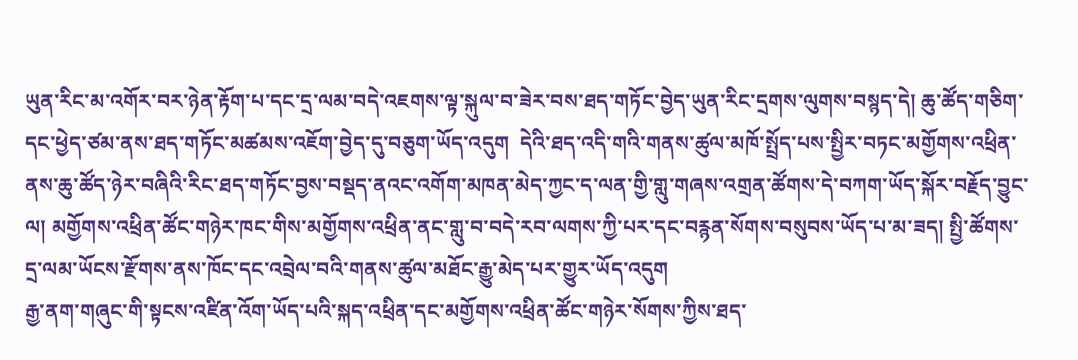ཡུན་རིང་མ་འགོར་བར་ཉེན་རྟོག་པ་དང་དྲ་ལམ་བདེ་འཇགས་ལྟ་སྐུལ་བ་ཟེར་བས་ཐད་གཏོང་བྱེད་ཡུན་རིང་དྲགས་ལུགས་བསྙད་དེ། ཆུ་ཚོད་གཅིག་དང་ཕྱེད་ཙམ་ནས་ཐད་གཏོང་མཚམས་འཇོག་བྱེད་དུ་བཅུག་ཡོད་འདུག  དེའི་ཐད་འདི་གའི་གནས་ཚུལ་མཁོ་སྤྲོད་པས་སྤྱིར་བཏང་མགྱོགས་འཕྲིན་ནས་ཆུ་ཚོད་ཉེར་བཞིའི་རིང་ཐད་གཏོང་བྱས་བསྡད་ནའང་འགོག་མཁན་མེད་ཀྱང་ད་ལན་གྱི་གླུ་གཞས་འགྲན་ཚོགས་དེ་བཀག་ཡོད་སྐོར་བརྗོད་བྱུང་ལ། མགྱོགས་འཕྲིན་ཚོང་གཉེར་ཁང་གིས་མགྱོགས་འཕྲིན་ནང་གླུ་བ་བདེ་རབ་ལགས་ཀྱི་པར་དང་བརྙན་སོགས་བསུབས་ཡོད་པ་མ་ཟད། སྤྱི་ཚོགས་དྲ་ལམ་ཡོངས་རྫོགས་ནས་ཁོང་དང་འབྲེལ་བའི་གནས་ཚུལ་མཐོང་རྒྱུ་མེད་པར་གྱུར་ཡོད་འདུག
རྒྱ་ནག་གཞུང་གི་སྟངས་འཛིན་འོག་ཡོད་པའི་སྐད་འཕྲིན་དང་མགྱོགས་འཕྲིན་ཚོང་གཉེར་སོགས་ཀྱིས་ཐད་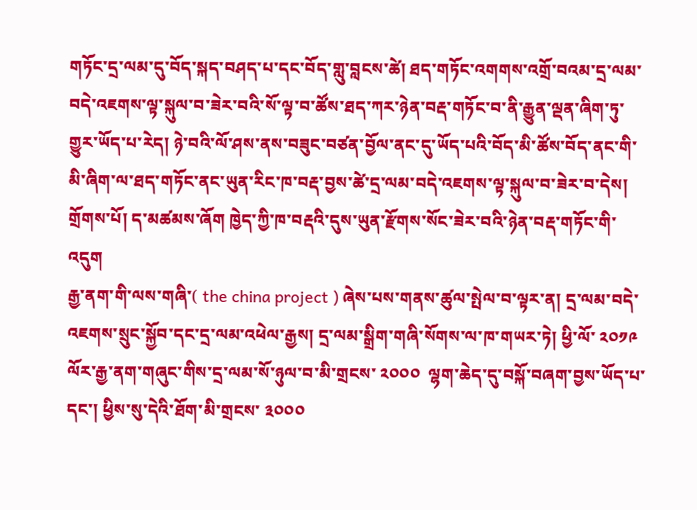གཏོང་དྲ་ལམ་དུ་བོད་སྐད་བཤད་པ་དང་བོད་གླུ་བླངས་ཚེ། ཐད་གཏོང་འགགས་འགྲོ་བའམ་དྲ་ལམ་བདེ་འཇགས་ལྟ་སྐུལ་བ་ཟེར་བའི་སོ་ལྟ་བ་ཚོས་ཐད་ཀར་ཉེན་བརྡ་གཏོང་བ་ནི་རྒྱུན་ལྡན་ཞིག་ཏུ་གྱུར་ཡོད་པ་རེད། ཉེ་བའི་ལོ་ཤས་ནས་བཟུང་བཙན་བྱོལ་ནང་དུ་ཡོད་པའི་བོད་མི་ཚོས་བོད་ནང་གི་མི་ཞིག་ལ་ཐད་གཏོང་ནང་ཡུན་རིང་ཁ་བརྡ་བྱས་ཚེ་དྲ་ལམ་བདེ་འཇགས་ལྟ་སྐུལ་བ་ཟེར་བ་དེས། གྲོགས་པོ། ད་མཚམས་ཞོག ཁྱེད་ཀྱི་ཁ་བརྡའི་དུས་ཡུན་རྫོགས་སོང་ཟེར་བའི་ཉེན་བརྡ་གཏོང་གི་འདུག
རྒྱ་ནག་གི་ལས་གཞི་( the china project ) ཞེས་པས་གནས་ཚུལ་སྤེལ་བ་ལྟར་ན། དྲ་ལམ་བདེ་འཇགས་སྲུང་སྐྱོབ་དང་དྲ་ལམ་འཕེལ་རྒྱས། དྲ་ལམ་སྒྲིག་གཞི་སོགས་ལ་ཁ་གཡར་ཏེ། ཕྱི་ལོ་ ༢༠༡༩ ལོར་རྒྱ་ནག་གཞུང་གིས་དྲ་ལམ་སོ་ཉུལ་བ་མི་གྲངས་ ༢༠༠༠  ལྷག་ཆེད་དུ་བསྐོ་བཞག་བྱས་ཡོད་པ་དང་། ཕྱིས་སུ་དེའི་ཐོག་མི་གྲངས་ ༣༠༠༠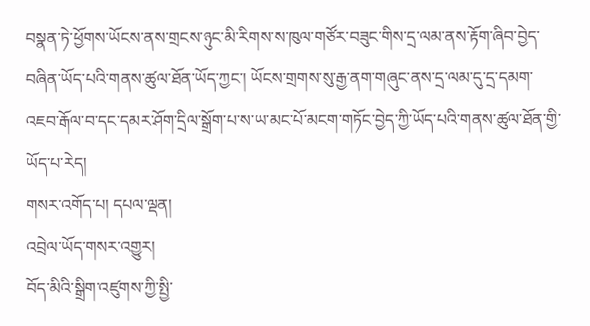བསྣན་ཏེ་ཕྱོགས་ཡོངས་ནས་གྲངས་ཉུང་མི་རིགས་ས་ཁུལ་གཙོར་བཟུང་གིས་དྲ་ལམ་ནས་རྟོག་ཞིབ་བྱེད་བཞིན་ཡོད་པའི་གནས་ཚུལ་ཐོན་ཡོད་ཀྱང་། ཡོངས་གྲགས་སུ་རྒྱ་ནག་གཞུང་ནས་དྲ་ལམ་དུ་དྲ་དམག་འཇབ་རྒོལ་བ་དང་དམར་ཤོག་དྲིལ་སྒྲོག་པ་ས་ཡ་མང་པོ་མངག་གཏོང་བྱེད་ཀྱི་ཡོད་པའི་གནས་ཚུལ་ཐོན་གྱི་ཡོད་པ་རེད།
གསར་འགོད་པ། དཔལ་ལྡན།
འབྲེལ་ཡོད་གསར་འགྱུར།
བོད་མིའི་སྒྲིག་འཛུགས་ཀྱི་སྤྱི་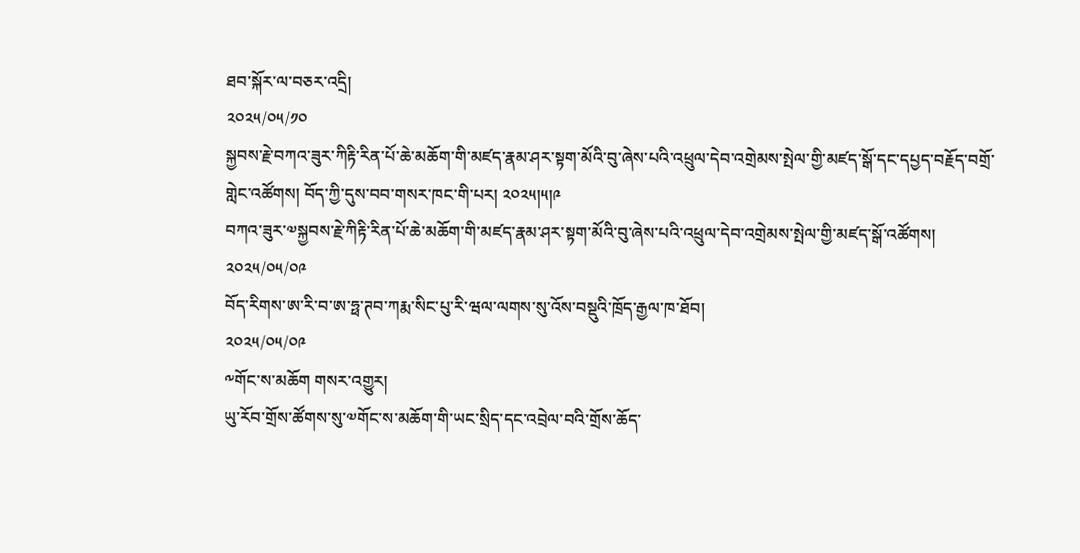ཐབ་སྐོར་ལ་བཅར་འདྲི།
༢༠༢༥/༠༥/༡༠
སྐྱབས་རྗེ་བཀའ་ཟུར་ཀིརྟི་རིན་པོ་ཆེ་མཆོག་གི་མཛད་རྣམ་ཤར་སྟག་མོའི་བུ་ཞེས་པའི་འཕྲུལ་དེབ་འགྲེམས་སྤེལ་གྱི་མཛད་སྒོ་དང་དཔྱད་བརྗོད་བགྲོ་གླེང་འཚོགས། བོད་ཀྱི་དུས་བབ་གསར་ཁང་གི་པར། ༢༠༢༥།༥།༩
བཀའ་ཟུར་༧སྐྱབས་རྗེ་ཀིརྟི་རིན་པོ་ཆེ་མཆོག་གི་མཛད་རྣམ་ཤར་སྟག་མོའི་བུ་ཞེས་པའི་འཕྲུལ་དེབ་འགྲེམས་སྤེལ་གྱི་མཛད་སྒོ་འཚོགས།
༢༠༢༥/༠༥/༠༩
བོད་རིགས་ཨ་རི་བ་ཨ་ཧྥ་ཊབ་ཀརྨ་སིང་པུ་རི་ཝལ་ལགས་སུ་འོས་བསྡུའི་ཁྲོད་རྒྱལ་ཁ་ཐོབ།
༢༠༢༥/༠༥/༠༩
༸གོང་ས་མཆོག གསར་འགྱུར།
ཡུ་རོབ་གྲོས་ཚོགས་སུ་༧གོང་ས་མཆོག་གི་ཡང་སྲིད་དང་འབྲེལ་བའི་གྲོས་ཆོད་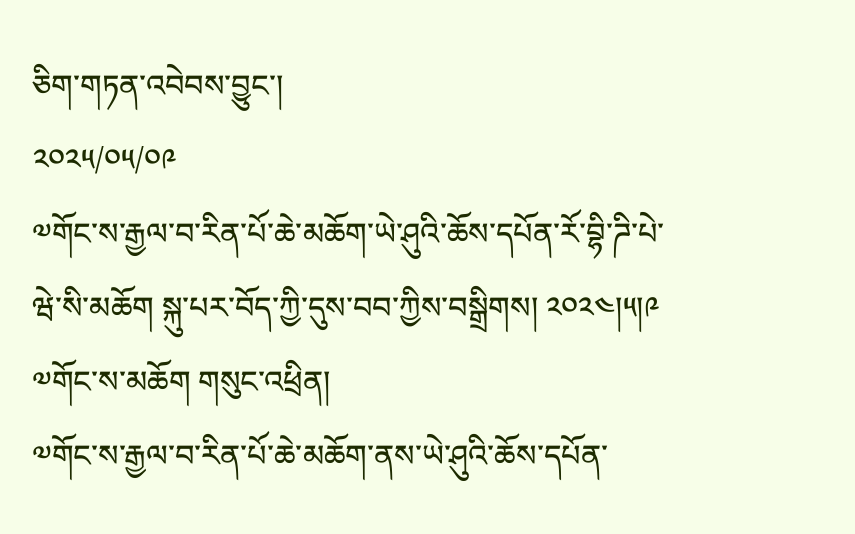ཅིག་གཏན་འབེབས་བྱུང་།
༢༠༢༥/༠༥/༠༩
༧གོང་ས་རྒྱལ་བ་རིན་པོ་ཆེ་མཆོག་ཡེ་ཤུའི་ཆོས་དཔོན་རོ་བྷི་ཌི་པེ་ཝེ་སི་མཆོག སྐུ་པར་བོད་ཀྱི་དུས་བབ་ཀྱིས་བསྒྲིགས། ༢༠༢༤།༥།༩
༧གོང་ས་མཆོག གསུང་འཕྲིན།
༧གོང་ས་རྒྱལ་བ་རིན་པོ་ཆེ་མཆོག་ནས་ཡེ་ཤུའི་ཆོས་དཔོན་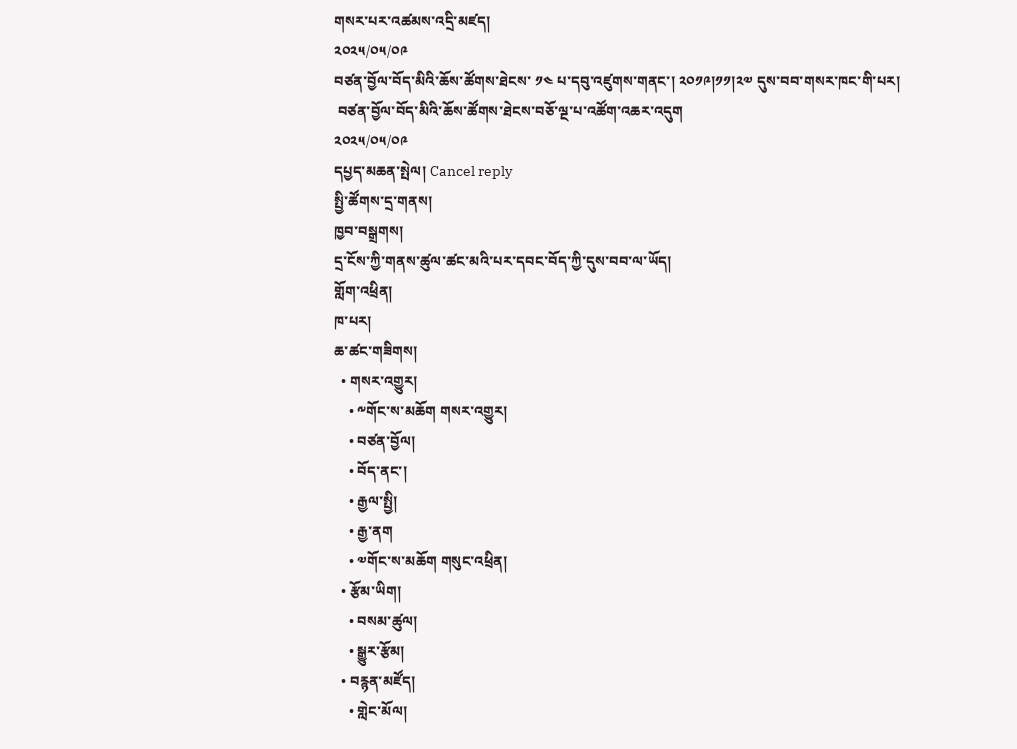གསར་པར་འཚམས་འདྲི་མཛད།
༢༠༢༥/༠༥/༠༩
བཙན་བྱོལ་བོད་མིའི་ཆོས་ཚོགས་ཐེངས་ ༡༤ པ་དབུ་འཛུགས་གནང་། ༢༠༡༩།༡༡།༢༧ དུས་བབ་གསར་ཁང་གི་པར།
 བཙན་བྱོལ་བོད་མིའི་ཆོས་ཚོགས་ཐེངས་བཅོ་ལྔ་པ་འཚོག་འཆར་འདུག
༢༠༢༥/༠༥/༠༩
དཔྱད་མཆན་སྤེལ། Cancel reply
སྤྱི་ཚོགས་དྲ་གནས།
ཁྱབ་བསྒྲགས།
དྲ་ངོས་ཀྱི་གནས་ཚུལ་ཚང་མའི་པར་དབང་བོད་ཀྱི་དུས་བབ་ལ་ཡོད།
གློག་འཕྲིན།
ཁ་པར།
ཆ་ཚང་གཟིགས།
  • གསར་འགྱུར།
    • ༸གོང་ས་མཆོག གསར་འགྱུར།
    • བཙན་བྱོལ།
    • བོད་ནང་།
    • རྒྱལ་སྤྱི།
    • རྒྱ་ནག
    • ༧གོང་ས་མཆོག གསུང་འཕྲིན།
  • རྩོམ་ཡིག།
    • བསམ་ཚུལ།
    • སྒྱུར་རྩོམ།
  • བརྙན་མཛོད།
    • གླེང་མོལ།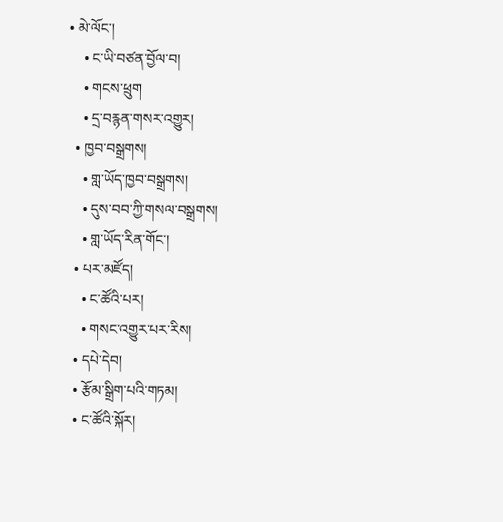• མེ་ལོང་།
    • ང་ཡི་བཙན་བྱོལ་བ།
    • གངས་ཕྲུག
    • དྲ་བརྙན་གསར་འགྱུར།
  • ཁྱབ་བསྒྲགས།
    • གླ་ཡོད་ཁྱབ་བསྒྲགས།
    • དུས་བབ་ཀྱི་གསལ་བསྒྲགས།
    • གླ་ཡོད་རིན་གོང་།
  • པར་མཛོད།
    • ང་ཚོའི་པར།
    • གསང་འགྱུར་པར་རིས།
  • དཔེ་དེབ།
  • རྩོམ་སྒྲིག་པའི་གཏམ།
  • ང་ཚོའི་སྐོར།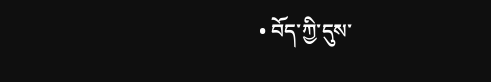• བོད་ཀྱི་དུས་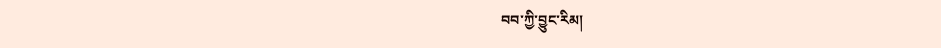བབ་ཀྱི་བྱུང་རིམ།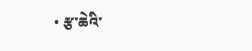• རྩ་ཆེའི་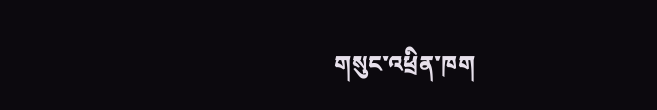གསུང་འཕྲིན་ཁག